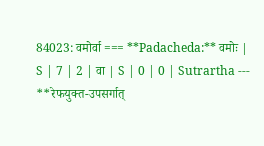84023: वमोर्वा === **Padacheda:** वमोः | S | 7 | 2 | वा | S | 0 | 0 | Sutrartha --- **रेफयुक्त-उपसर्गात्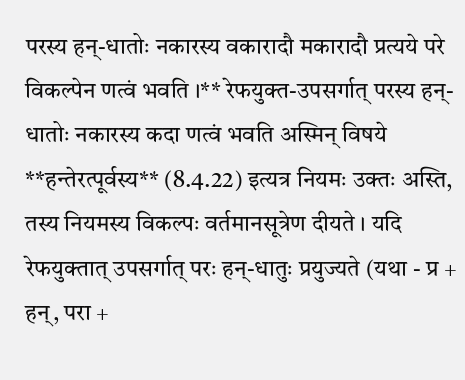परस्य हन्-धातोः नकारस्य वकारादौ मकारादौ प्रत्यये परे विकल्पेन णत्वं भवति ।** रेफयुक्त-उपसर्गात् परस्य हन्-धातोः नकारस्य कदा णत्वं भवति अस्मिन् विषये **हन्तेरत्पूर्वस्य** (8.4.22) इत्यत्र नियमः उक्तः अस्ति, तस्य नियमस्य विकल्पः वर्तमानसूत्रेण दीयते । यदि रेफयुक्तात् उपसर्गात् परः हन्-धातुः प्रयुज्यते (यथा - प्र + हन्, परा +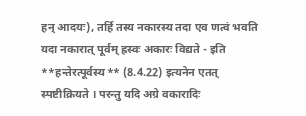हन् आदयः), तर्हि तस्य नकारस्य तदा एव णत्वं भवति यदा नकारात् पूर्वम् ह्रस्वः अकारः विद्यते - इति **हन्तेरत्पूर्वस्य** (8.4.22) इत्यनेन एतत् स्पष्टीक्रियते । परन्तु यदि अग्रे वकारादिः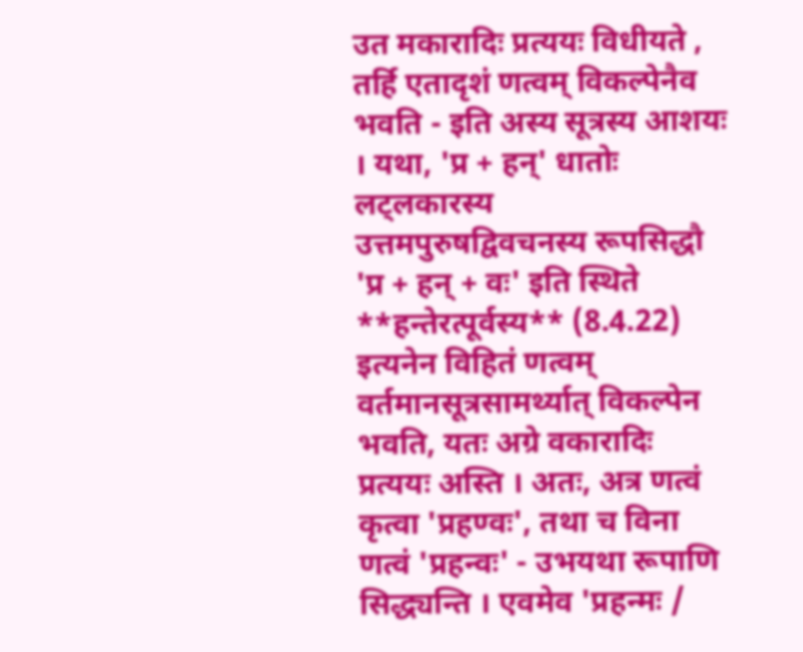उत मकारादिः प्रत्ययः विधीयते , तर्हि एतादृशं णत्वम् विकल्पेनैव भवति - इति अस्य सूत्रस्य आशयः । यथा, 'प्र + हन्' धातोः लट्लकारस्य उत्तमपुरुषद्विवचनस्य रूपसिद्धौ 'प्र + हन् + वः' इति स्थिते **हन्तेरत्पूर्वस्य** (8.4.22) इत्यनेन विहितं णत्वम् वर्तमानसूत्रसामर्थ्यात् विकल्पेन भवति, यतः अग्रे वकारादिः प्रत्ययः अस्ति । अतः, अत्र णत्वं कृत्वा 'प्रहण्वः', तथा च विना णत्वं 'प्रहन्वः' - उभयथा रूपाणि सिद्ध्यन्ति । एवमेव 'प्रहन्मः /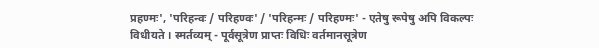प्रहण्मः', 'परिहन्वः / परिहण्वः' / 'परिहन्मः / परिहण्मः' - एतेषु रूपेषु अपि विकल्पः विधीयते । स्मर्तव्यम् - पूर्वसूत्रेण प्राप्तः विधिः वर्तमानसूत्रेण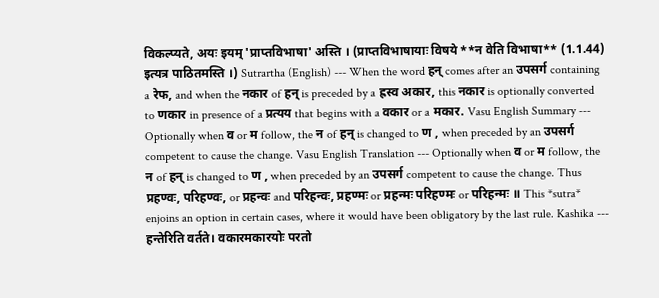विकल्प्यते, अयः इयम् 'प्राप्तविभाषा' अस्ति । (प्राप्तविभाषायाः विषये **न वेति विभाषा** (1.1.44) इत्यत्र पाठितमस्ति ।) Sutrartha (English) --- When the word हन् comes after an उपसर्ग containing a रेफ, and when the नकार of हन् is preceded by a ह्रस्व अकार, this नकार is optionally converted to णकार in presence of a प्रत्यय that begins with a वकार or a मकार. Vasu English Summary --- Optionally when व or म follow, the न of हन् is changed to ण , when preceded by an उपसर्ग competent to cause the change. Vasu English Translation --- Optionally when व or म follow, the न of हन् is changed to ण , when preceded by an उपसर्ग competent to cause the change. Thus प्रहण्वः, परिहण्वः, or प्रहन्वः and परिहन्वः, प्रहण्मः or प्रहन्मः परिहण्मः or परिहन्मः ॥ This *sutra* enjoins an option in certain cases, where it would have been obligatory by the last rule. Kashika --- हन्तेरिति वर्तते। वकारमकारयोः परतो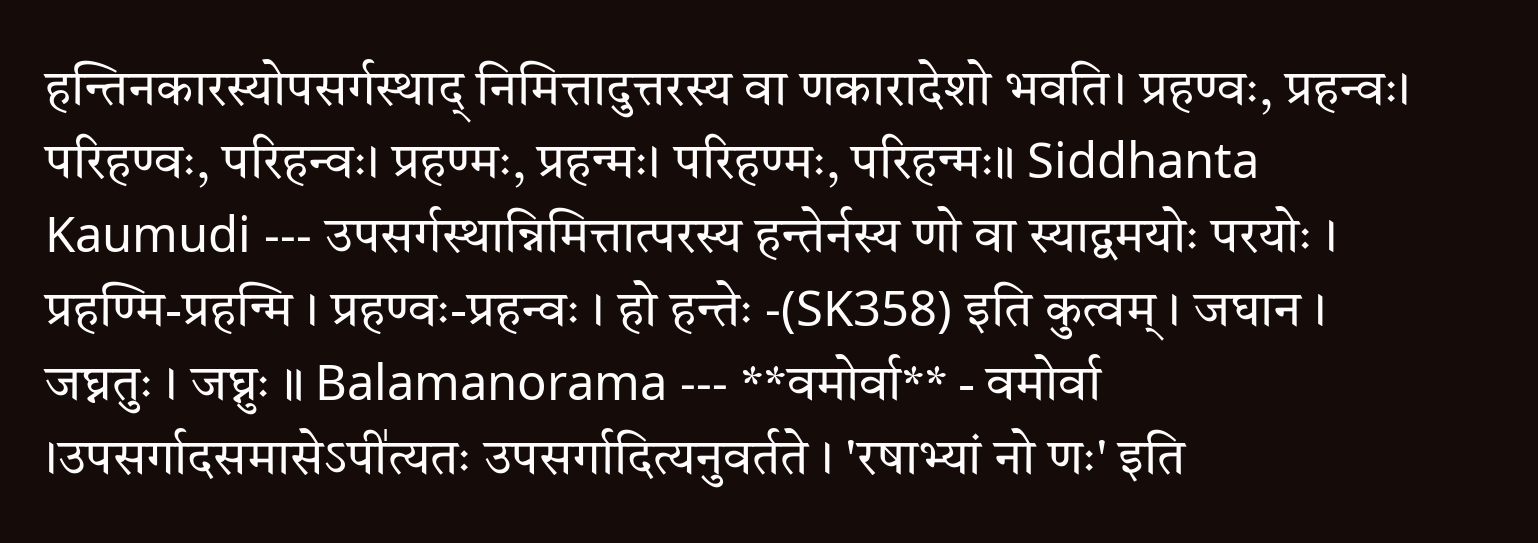हन्तिनकारस्योपसर्गस्थाद् निमित्तादुत्तरस्य वा णकारादेशो भवति। प्रहण्वः, प्रहन्वः। परिहण्वः, परिहन्वः। प्रहण्मः, प्रहन्मः। परिहण्मः, परिहन्मः॥ Siddhanta Kaumudi --- उपसर्गस्थान्निमित्तात्परस्य हन्तेर्नस्य णो वा स्याद्वमयोः परयोः । प्रहण्मि-प्रहन्मि । प्रहण्वः-प्रहन्वः । हो हन्तेः -(SK358) इति कुत्वम् । जघान । जघ्नतुः । जघ्नुः ॥ Balamanorama --- **वमोर्वा** - वमोर्वा ।उपसर्गादसमासेऽपी॑त्यतः उपसर्गादित्यनुवर्तते । 'रषाभ्यां नो णः' इति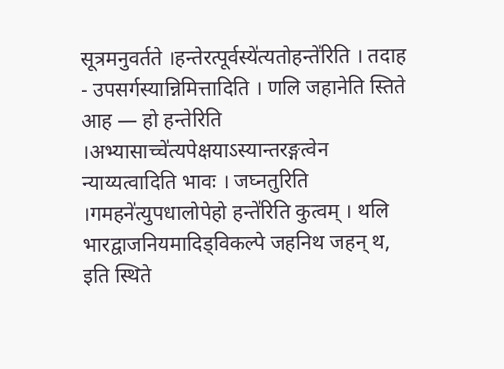सूत्रमनुवर्तते ।हन्तेरत्पूर्वस्ये॑त्यतोहन्ते॑रिति । तदाह - उपसर्गस्यान्निमित्तादिति । णलि जहानेति स्तिते आह — हो हन्तेरिति ।अभ्यासाच्चे॑त्यपेक्षयाऽस्यान्तरङ्गत्वेन न्याय्यत्वादिति भावः । जघ्नतुरिति ।गमहने॑त्युपधालोपेहो हन्ते॑रिति कुत्वम् । थलि भारद्वाजनियमादिड्विकल्पे जहनिथ जहन् थ, इति स्थिते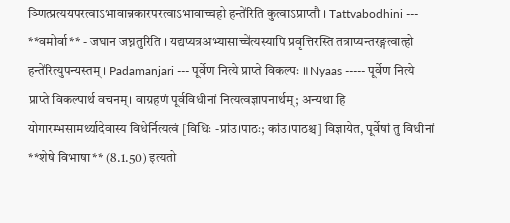ञ्णित्प्रत्ययपरत्वाऽभावान्नकारपरत्वाऽभावाच्चहो हन्ते॑रिति कुत्वाऽप्राप्तौ । Tattvabodhini --- **वमोर्वा** - जघान जघ्नतुरिति । यद्यप्यत्रअभ्यासाच्चे॑त्यस्यापि प्रवृत्तिरस्ति तत्राप्यन्तरङ्गत्वात्हो हन्ते॑रित्युपन्यस्तम् । Padamanjari --- पूर्वेण नित्ये प्राप्ते विकल्पः ॥ Nyaas ----- पूर्वेण नित्ये प्राप्ते विकल्पार्थ वचनम्। वाग्रहणं पूर्वविधीनां नित्यत्वज्ञापनार्थम्; अन्यथा हि योगारम्भसामर्थ्यादेवास्य विधेर्नित्यत्वं [विधिः -प्रांउ।पाठः; कांउ।पाठश्च] विज्ञायेत, पूर्वेषां तु विधीनां **शेषे विभाषा** (8.1.50) इत्यतो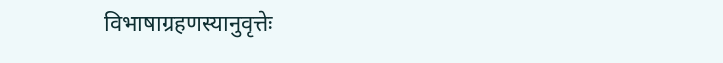विभाषाग्रहणस्यानुवृत्तेः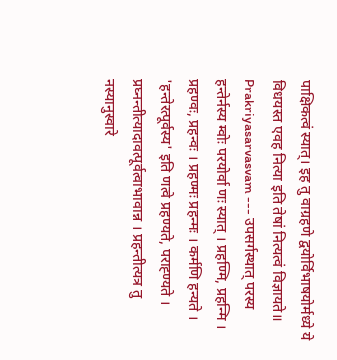पाक्षिकत्वं स्यात्। इह तु वाग्रहणे द्वयोर्विभाषयोर्मध्ये ये विधयस्त एवह नित्या इति तेषां नित्यत्वं विज्ञायते॥ Prakriyasarvasvam --- उपसर्गस्थात् परस्य हन्तेर्नस्य म्वोः परयोर्वा णः स्यात् । प्रहण्मि, प्रहन्मि । प्रहण्वः, प्रहन्वः । प्रहण्मः प्रहन्मः । कर्मणि हन्यते । 'हन्तेरत्पूर्वस्य' इति णत्वे प्रहण्यते, पराह्ण्यते । प्रघ्नन्तीत्यादावत्पूर्वत्वाभावान्न । प्रहन्तीत्यत्र तु नस्यानुस्वारे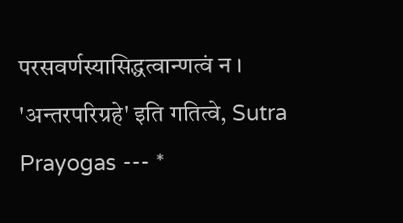परसवर्णस्यासिद्धत्वान्णत्वं न । 'अन्तरपरिग्रहे' इति गतित्वे, Sutra Prayogas --- *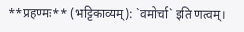**प्रहण्मः** (भट्टिकाव्यम्): `वमोर्चा` इति णत्वम्।